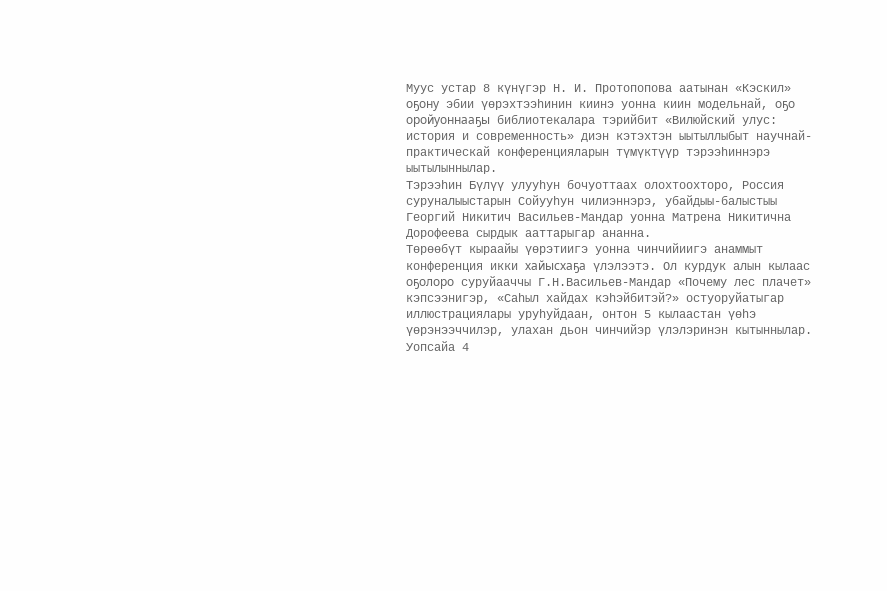Муус устар 8 күнүгэр Н. И. Протопопова аатынан «Кэскил» оҕону эбии үөрэхтээһинин киинэ уонна киин модельнай, оҕо оройуоннааҕы библиотекалара тэрийбит «Вилюйский улус: история и современность» диэн кэтэхтэн ыытыллыбыт научнай-практическай конференцияларын түмүктүүр тэрээһиннэрэ ыытылыннылар.
Тэрээһин Бүлүү улууһун бочуоттаах олохтоохторо, Россия суруналыыстарын Сойууһун чилиэннэрэ, убайдыы-балыстыы Георгий Никитич Васильев-Мандар уонна Матрена Никитична Дорофеева сырдык ааттарыгар ананна.
Төрөөбүт кыраайы үөрэтиигэ уонна чинчийиигэ анаммыт конференция икки хайысхаҕа үлэлээтэ. Ол курдук алын кылаас оҕолоро суруйааччы Г.Н.Васильев-Мандар «Почему лес плачет» кэпсээнигэр, «Саһыл хайдах кэһэйбитэй?» остуоруйатыгар иллюстрациялары уруһуйдаан, онтон 5 кылаастан үөһэ үөрэнээччилэр, улахан дьон чинчийэр үлэлэринэн кытыннылар. Уопсайа 4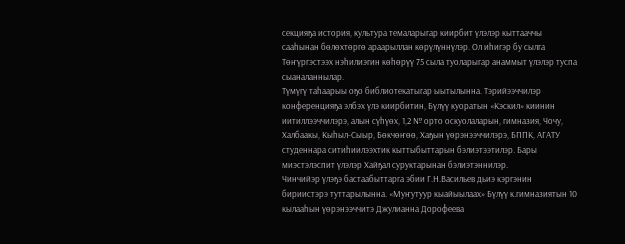секцияҕа история, культура темаларыгар киирбит үлэлэр кыттааччы сааһынан бөлөхтөргө араарыллан көрүлүннүлэр. Ол иһигэр бу сылга Төҥүргэстээх нэһилиэгин көһөрүү 75 сыла туоларыгар анаммыт үлэлэр туспа сыаналаннылар.
Түмүгү таһаарыы оҕо библиотекатыгар ыытылынна. Тэрийээччилэр конференцияҕа элбэх үлэ киирбитин, Бүлүү куоратын «Кэскил» киинин иитиллээччилэрэ, алын сүһүөх, 1,2 № орто оскуолаларын, гимназия, Чочу, Халбаакы, Кыһыл-Сыыр, Бөкчөҥөө, Хаҕын үөрэнээччилэрэ, БППК, АГАТУ студеннара ситиһиилээхтик кыттыбыттарын бэлиэтээтилэр. Бары миэстэлэспит үлэлэр Хайҕал суруктарынан бэлиэтэннилэр.
Чинчийэр үлэҕэ бастаабыттарга эбии Г.Н.Васильев дьиэ кэргэнин бириистэрэ туттарылынна. «Муҥутуур кыайыылаах» Бүлүү к.гимназиятын 10 кылааһын үөрэнээччитэ Джулианна Дорофеева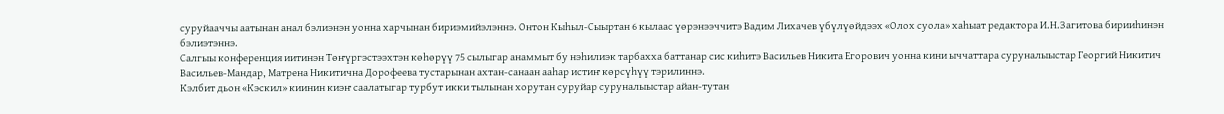суруйааччы аатынан анал бэлиэнэн уонна харчынан бириэмийэлэннэ. Онтон Кыһыл-Сыыртан 6 кылаас үөрэнээччитэ Вадим Лихачев үбүлүөйдээх «Олох суола» хаһыат редактора И.Н.Загитова бирииһинэн бэлиэтэннэ.
Салгыы конференция иитинэн Төҥүргэстээхтэн көһөрүү 75 сылыгар анаммыт бу нэһилиэк тарбахха баттанар сис киһитэ Васильев Никита Егорович уонна кини ыччаттара суруналыыстар Георгий Никитич Васильев-Мандар, Матрена Никитична Дорофеева тустарынан ахтан-санаан ааһар истиҥ көрсүһүү тэрилиннэ.
Кэлбит дьон «Кэскил» киинин киэҥ саалатыгар турбут икки тылынан хорутан суруйар суруналыыстар айан-тутан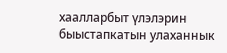хаалларбыт үлэлэрин быыстапкатын улаханнык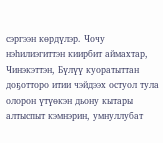сэргээн көрдүлэр. Чочу нэһилиэгиттэн киирбит аймахтар, Чинэкэттэн, Бүлүү куоратыттан доҕотторо итии чэйдээх остуол тула олорон үтүөкэн дьону кытары алтыспыт кэмнэрин, умнуллубат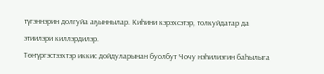түгэннэрин долгуйа аҕыннылар. Киһини кэрэхсэтэр, толкуйдатар да этиилэри киллэрдилэр.
Төҥүргэстээхтэр иккис дойдуларынан буолбут Чочу нэһилиэгин баһылыга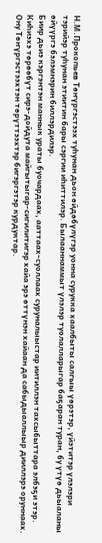Н.М.Прокопьев Төҥүргэстээх туһунан дьон өйдөбүлүгэр уонна сурукка хаалбыты салгыы үөрэтэр, үйэтитэр үлэлэри тэрийэр туһунан этиитин бары сэргии иһиттилэр. Былааннаммыт үлэлэр туолалларыгар баҕаран туран, бу үтүө дьыаланы өйүүргэ бэлэмнэрин биллэрдилэр.
Биир дьиэ кэргэнтэн маннык ураты буочардаах, ааттаах-суоллаах суруналыыстар иитиллэн тахсыбыттара элбэҕи этэр. Киһиэхэ төрөөбүт сирэ-дойдута майгытыгар-сигилитигэр хайа эрэ өттүнэн хайаан да сабыдыаллыыр дииллэрэ оруннаах. Ону Төҥүргэстээхтэн төрүттээхтэр бигэргэтэр курдуктар.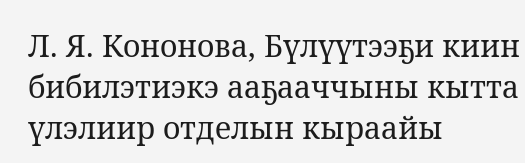Л. Я. Кононова, Бүлүүтээҕи киин бибилэтиэкэ ааҕааччыны кытта үлэлиир отделын кыраайы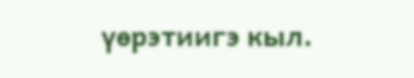үөрэтиигэ кыл.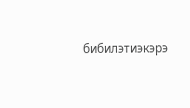бибилэтиэкэрэ